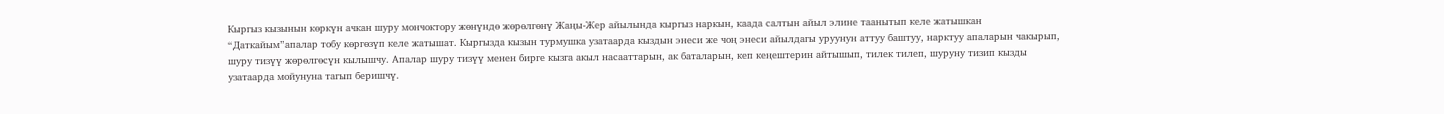Кыргыз кызынын көркүн ачкан шуру мончоктору жөнүндө жөрөлгөнү Жаңы-Жер айылында кыргыз наркын, каада салтын айыл элине таанытып келе жатышкан “Даткайым”апалар тобу көргөзүп келе жатышат. Кыргызда кызын турмушка узатаарда кыздын энеси же чоң энеси айылдагы уруунун аттуу баштуу, нарктуу апаларын чакырып, шуру тизүү жөрөлгөсүн кылышчу. Апалар шуру тизүү менен бирге кызга акыл насааттарын, ак баталарын, кеп кеңештерин айтышып, тилек тилеп, шуруну тизип кызды узатаарда мойунуна тагып беришчү.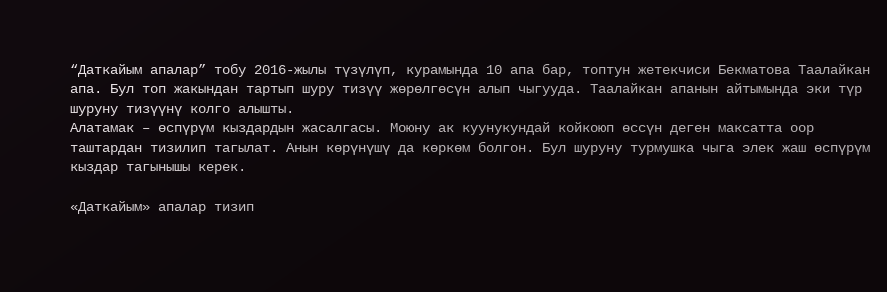“Даткайым апалар” тобу 2016-жылы түзүлүп, курамында 10 апа бар, топтун жетекчиси Бекматова Таалайкан апа. Бул топ жакындан тартып шуру тизүү жөрөлгөсүн алып чыгууда. Таалайкан апанын айтымында эки түр шуруну тизүүнү колго алышты.
Алатамак – өспүрүм кыздардын жасалгасы. Моюну ак куунукундай койкоюп өссүн деген максатта оор таштардан тизилип тагылат. Анын көрүнүшү да көркөм болгон. Бул шуруну турмушка чыга элек жаш өспүрүм кыздар тагынышы керек.

«Даткайым» апалар тизип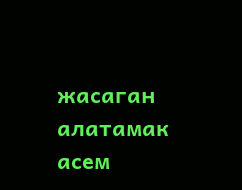жасаган алатамак асем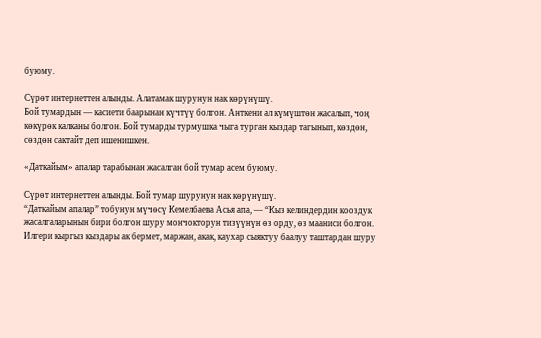буюму.

Сүрөт интернеттен алынды. Алатамак шурунун нак көрүнүшү.
Бой тумардын — касиети баарынан күчтүү болгон. Анткени ал күмүштөн жасалып, чоң көкүрөк калканы болгон. Бой тумарды турмушка чыга турган кыздар тагынып, көздөн, сөздөн сактайт деп ишенишкен.

«Даткайым» апалар тарабынан жасалган бой тумар асем буюму.

Сүрөт интернеттен алынды. Бой тумар шурунун нак көрүнүшү.
“Даткайым апалар” тобунун мүчөсү Кемелбаева Асья апа, — “Кыз келиндердин кооздук жасалгаларынын бири болгон шуру мончокторун тизүүнүн өз орду, өз мааниси болгон. Илгери кыргыз кыздары ак бермет, маржан, акак, каухар сыяктуу баалуу таштардан шуру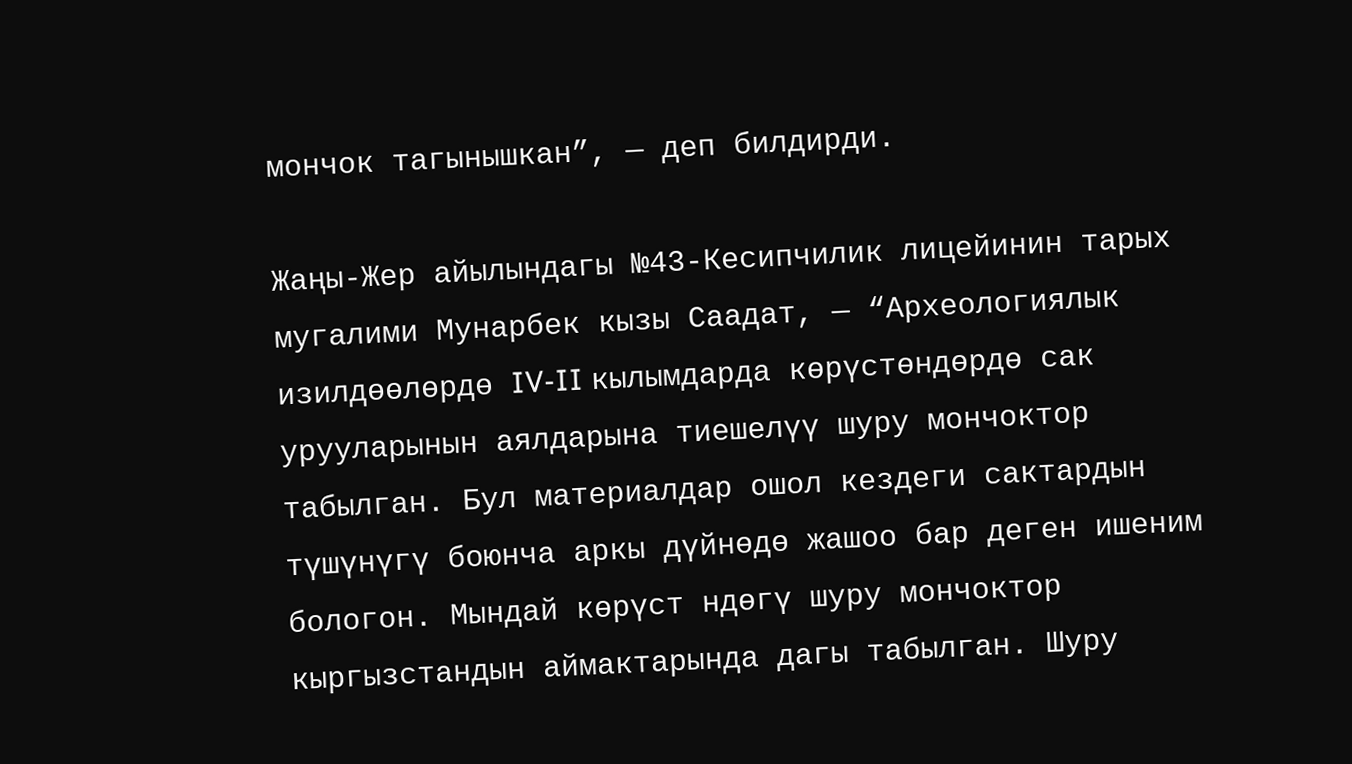мончок тагынышкан”, — деп билдирди.

Жаңы-Жер айылындагы №43-Кесипчилик лицейинин тарых мугалими Мунарбек кызы Саадат, — “Археологиялык изилдөөлөрдө IV-II кылымдарда көрүстөндөрдө сак урууларынын аялдарына тиешелүү шуру мончоктор табылган. Бул материалдар ошол кездеги сактардын түшүнүгү боюнча аркы дүйнөдө жашоо бар деген ишеним бологон. Мындай көрүст ндөгү шуру мончоктор кыргызстандын аймактарында дагы табылган. Шуру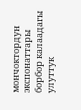мончоктордун экспонаттары борбор калаадагы улуттук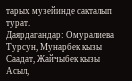тарых музейинде сакталып турат.
Даярдагандар: Омуралиева Турсун, Мунарбек кызы Саадат, Жайчыбек кызы Асыл,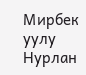Мирбек уулу Нурлан